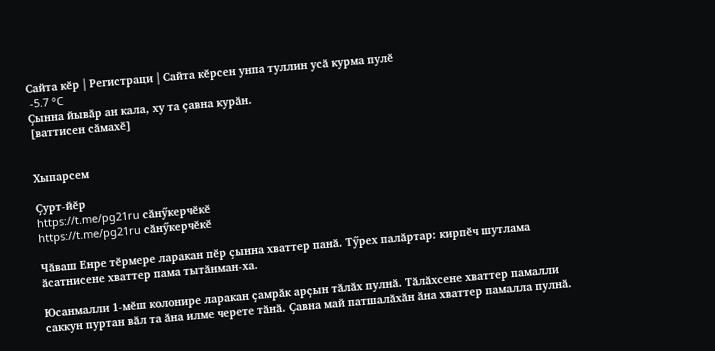Сайта кӗр | Регистраци | Сайта кӗрсен унпа туллин усӑ курма пулӗ
 -5.7 °C
Ҫынна йывӑр ан кала, ху та ҫавна курӑн.
[ваттисен сӑмахӗ]


Хыпарсем

Ҫурт-йӗр
https://t.me/pg21ru сӑнӳкерчӗкӗ
https://t.me/pg21ru сӑнӳкерчӗкӗ

Чӑваш Енре тӗрмере ларакан пӗр ҫынна хваттер панӑ. Тӳрех палӑртар: кирпӗч шутлама ӑсатнисене хваттер пама тытӑнман-ха.

Юсанмалли 1-мӗш колонире ларакан ҫамрӑк арҫын тӑлӑх пулнӑ. Тӑлӑхсене хваттер памалли саккун пуртан вӑл та ӑна илме черете тӑнӑ. Ҫавна май патшалӑхӑн ӑна хваттер памалла пулнӑ.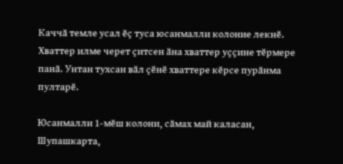Каччӑ темле усал ӗҫ туса юсанмалли колоние лекнӗ. Хваттер илме черет ҫитсен ӑна хваттер уҫҫине тӗрмере панӑ. Унтан тухсан вӑл ҫӗнӗ хваттере кӗрсе пурӑнма пултарӗ.

Юсанмалли 1-мӗш колони, сӑмах май каласан, Шупашкарта,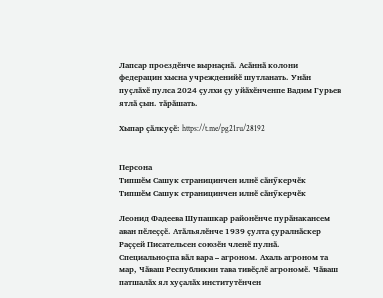Лапсар проездӗнче вырнаҫнӑ. Асӑннӑ колони федерацин хысна учрежденийӗ шутланать. Унӑн пуҫлӑхӗ пулса 2024 ҫулхи ҫу уйӑхӗнченпе Вадим Гурьев ятлӑ ҫын. тӑрӑшать.

Хыпар ҫӑлкуҫӗ: https://t.me/pg21ru/28192


Персона
Типшӗм Сашук страницинчен илнӗ сӑнӳкерчӗк
Типшӗм Сашук страницинчен илнӗ сӑнӳкерчӗк

Леонид Фадеева Шупашкар районӗнче пурӑнакансем аван пӗлеҫҫӗ. Атӑльялӗнче 1939 ҫулта ҫуралнӑскер Раҫҫей Писательсен союзӗн членӗ пулнӑ. Специальноҫпа вӑл вара – агроном. Ахаль агроном та мар, Чӑваш Республикин тава тивӗҫлӗ агрономӗ. Чӑваш патшалӑх ял хуҫалӑх институтӗнчен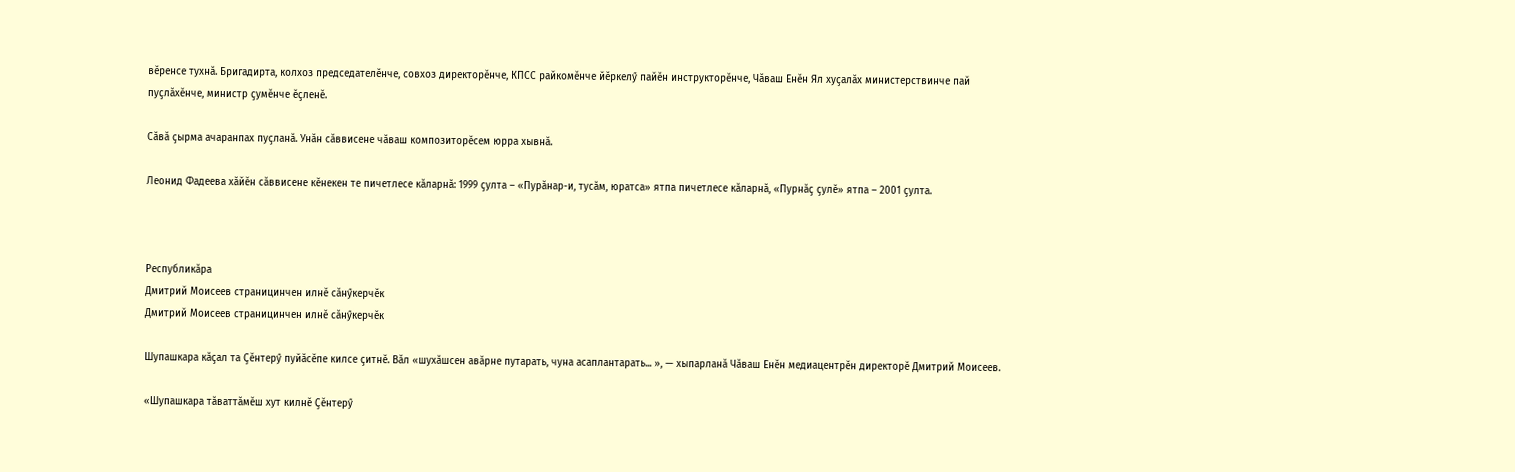вӗренсе тухнӑ. Бригадирта, колхоз председателӗнче, совхоз директорӗнче, КПСС райкомӗнче йӗркелӳ пайӗн инструкторӗнче, Чӑваш Енӗн Ял хуҫалӑх министерствинче пай пуҫлӑхӗнче, министр ҫумӗнче ӗҫленӗ.

Сӑвӑ ҫырма ачаранпах пуҫланӑ. Унӑн сӑввисене чӑваш композиторӗсем юрра хывнӑ.

Леонид Фадеева хӑйӗн сӑввисене кӗнекен те пичетлесе кӑларнӑ: 1999 ҫулта – «Пурӑнар-и, тусӑм, юратса» ятпа пичетлесе кӑларнӑ, «Пурнӑҫ ҫулӗ» ятпа – 2001 ҫулта.



Республикӑра
Дмитрий Моисеев страницинчен илнӗ сӑнӳкерчӗк
Дмитрий Моисеев страницинчен илнӗ сӑнӳкерчӗк

Шупашкара кӑҫал та Ҫӗнтерӳ пуйӑсӗпе килсе ҫитнӗ. Вӑл «шухӑшсен авӑрне путарать, чуна асаплантарать... », — хыпарланӑ Чӑваш Енӗн медиацентрӗн директорӗ Дмитрий Моисеев.

«Шупашкара тӑваттӑмӗш хут килнӗ Ҫӗнтерӳ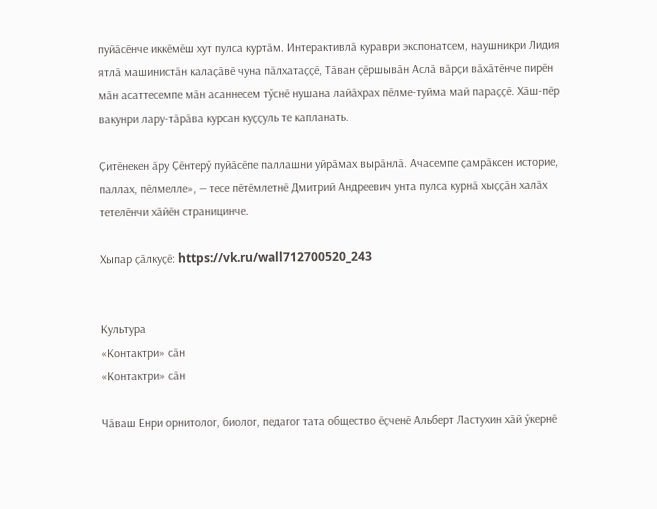пуйӑсӗнче иккӗмӗш хут пулса куртӑм. Интерактивлӑ кураври экспонатсем, наушникри Лидия ятлӑ машинистӑн калаҫӑвӗ чуна пӑлхатаҫҫӗ, Тӑван ҫӗршывӑн Аслӑ вӑрҫи вӑхӑтӗнче пирӗн мӑн асаттесемпе мӑн асаннесем тӳснӗ нушана лайӑхрах пӗлме-туйма май параҫҫӗ. Хӑш-пӗр вакунри лару-тӑрӑва курсан куҫҫуль те капланать.

Ҫитӗнекен ӑру Ҫӗнтерӳ пуйӑсӗпе паллашни уйрӑмах вырӑнлӑ. Ачасемпе ҫамрӑксен историе, паллах, пӗлмелле», — тесе пӗтӗмлетнӗ Дмитрий Андреевич унта пулса курнӑ хыҫҫӑн халӑх тетелӗнчи хӑйӗн страницинче.

Хыпар ҫӑлкуҫӗ: https://vk.ru/wall712700520_243


Культура
«Контактри» сӑн
«Контактри» сӑн

Чӑваш Енри орнитолог, биолог, педагог тата общество ӗҫченӗ Альберт Ластухин хӑй ӳкернӗ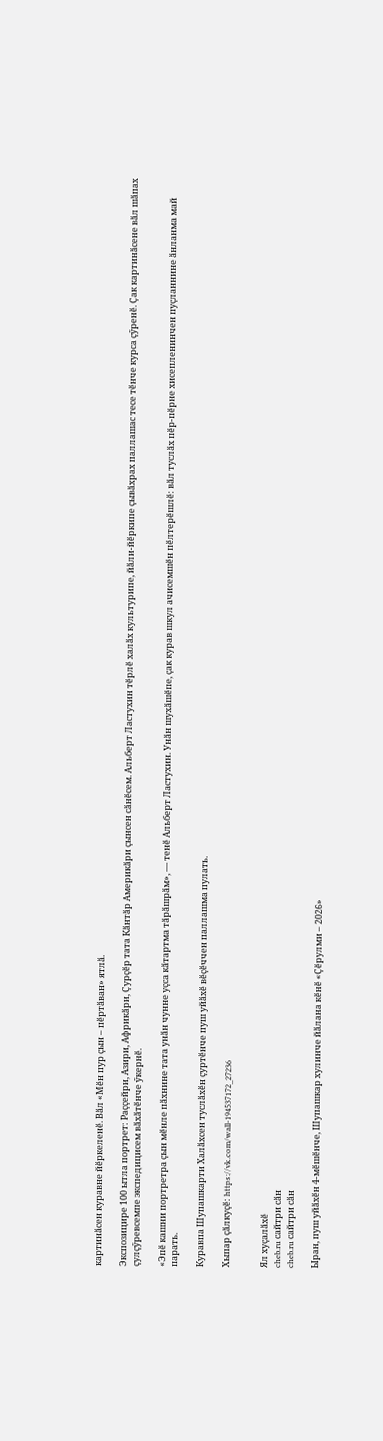картинӑсен куравне йӗркеленӗ. Вӑл «Мӗн пур ҫын – пӗртӑван» ятлӑ.

Экспозицире 100 ытла портрет: Раҫҫейри, Азири, Африкӑри, Ҫурҫӗр тата Кӑнтӑр Америкӑри ҫынсен сӑнӗсем. Альберт Ластухин тӗрлӗ халӑх культурипе, йӑли-йӗркипе ҫывӑхрах паллашас тесе тӗнче курса ҫӳренӗ. Ҫак картинӑсене вӑл шӑпах ҫулҫӳревсемпе экспедицисем вӑхӑтӗнче ӳкернӗ.

«Эпӗ кашни портретра ҫын мӗнле пӑхнине тата унӑн чунне уҫса кӑтартма тӑрӑшрӑм», — тенӗ Альберт Ластухин. Унӑн шухӑшӗпе, ҫак курав шкул ачисемшӗн пӗлтерӗшлӗ: вӑл туслӑх пӗр-пӗрне хисепленинчен пуҫланнине ӑнланма май парать.

Куравпа Шупашкарти Халӑхсен туслӑхӗн ҫуртӗнче пуш уйӑхӗ вӗҫӗччен паллашма пулать.

Хыпар ҫӑлкуҫӗ: https://vk.com/wall-194537172_27236


Ял хуҫалӑхӗ
cheb.ru сайтри сӑн
cheb.ru сайтри сӑн

Ыран, пуш уйӑхӗн 4-мӗшӗнче, Шупашкар хулинче йӑлана кӗнӗ «Ҫӗрулми – 2026»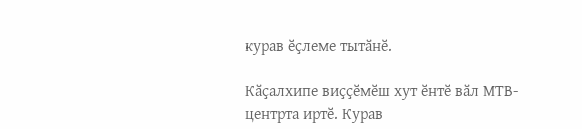курав ӗҫлеме тытӑнӗ.

Кӑҫалхипе виҫҫӗмӗш хут ӗнтӗ вӑл МТВ-центрта иртӗ. Курав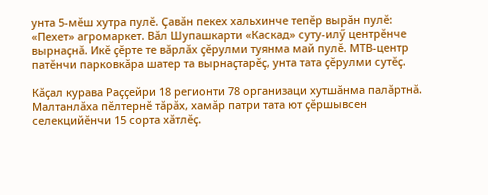унта 5-мӗш хутра пулӗ. Ҫавӑн пекех хальхинче тепӗр вырӑн пулӗ: «Пехет» агромаркет. Вӑл Шупашкарти «Каскад» суту-илӳ центрӗнче вырнаҫнӑ. Икӗ ҫӗрте те вӑрлӑх ҫӗрулми туянма май пулӗ. МТВ-центр патӗнчи парковкӑра шатер та вырнаҫтарӗҫ, унта тата ҫӗрулми сутӗҫ.

Кӑҫал курава Раҫҫейри 18 регионти 78 организаци хутшӑнма палӑртнӑ. Малтанлӑха пӗлтернӗ тӑрӑх, хамӑр патри тата ют ҫӗршывсен селекцийӗнчи 15 сорта хӑтлӗҫ.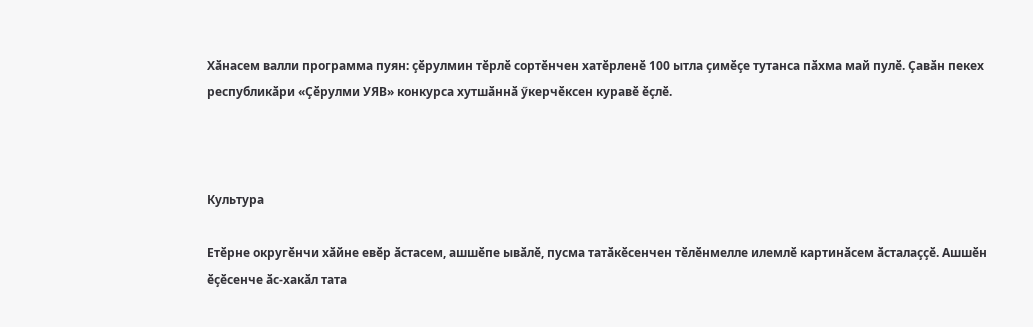Хӑнасем валли программа пуян: ҫӗрулмин тӗрлӗ сортӗнчен хатӗрленӗ 100 ытла ҫимӗҫе тутанса пӑхма май пулӗ. Ҫавӑн пекех республикӑри «Ҫӗрулми УЯВ» конкурса хутшӑннӑ ӳкерчӗксен куравӗ ӗҫлӗ.



Культура

Етӗрне округӗнчи хӑйне евӗр ӑстасем, ашшӗпе ывӑлӗ, пусма татӑкӗсенчен тӗлӗнмелле илемлӗ картинӑсем ӑсталаҫҫӗ. Ашшӗн ӗҫӗсенче ӑс-хакӑл тата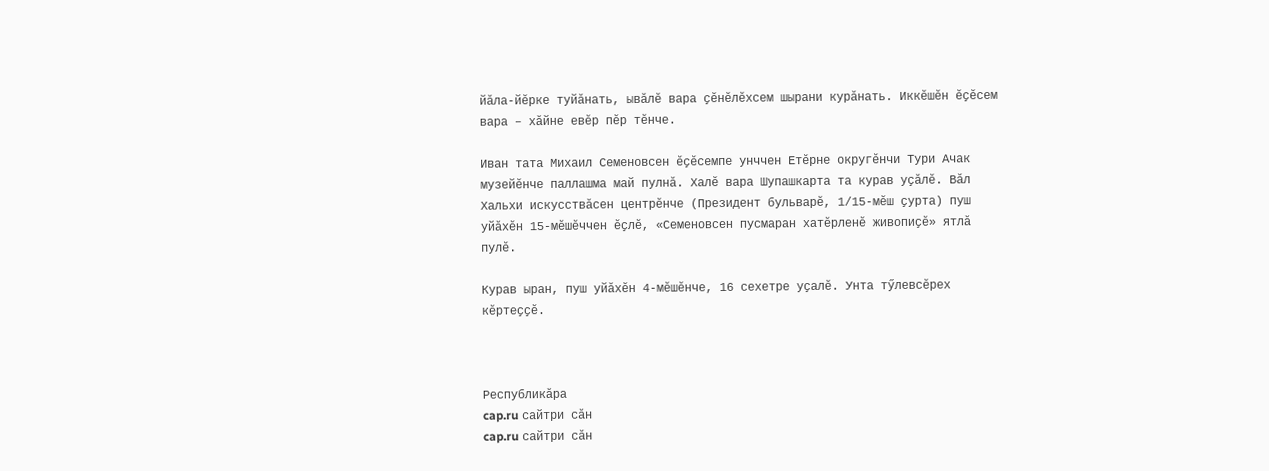йӑла-йӗрке туйӑнать, ывӑлӗ вара ҫӗнӗлӗхсем шырани курӑнать. Иккӗшӗн ӗҫӗсем вара – хӑйне евӗр пӗр тӗнче.

Иван тата Михаил Семеновсен ӗҫӗсемпе унччен Етӗрне округӗнчи Тури Ачак музейӗнче паллашма май пулнӑ. Халӗ вара Шупашкарта та курав уҫӑлӗ. Вӑл Хальхи искусствӑсен центрӗнче (Президент бульварӗ, 1/15-мӗш ҫурта) пуш уйӑхӗн 15-мӗшӗччен ӗҫлӗ, «Семеновсен пусмаран хатӗрленӗ живопиҫӗ» ятлӑ пулӗ.

Курав ыран, пуш уйӑхӗн 4-мӗшӗнче, 16 сехетре уҫалӗ. Унта тӳлевсӗрех кӗртеҫҫӗ.



Республикӑра
cap.ru сайтри сӑн
cap.ru сайтри сӑн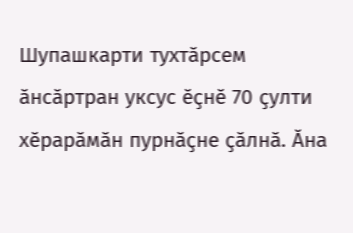Шупашкарти тухтӑрсем ӑнсӑртран уксус ӗҫнӗ 70 ҫулти хӗрарӑмӑн пурнӑҫне ҫӑлнӑ. Ӑна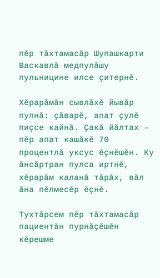пӗр тӑхтамасӑр Шупашкарти Васкавлӑ медпулӑшу пульницине илсе ҫитернӗ.

Хӗрарӑмӑн сывлӑхӗ йывӑр пулнӑ: ҫӑварӗ, апат ҫулӗ пиҫсе кайнӑ. Ҫакӑ йӑлтах – пӗр апат кашӑкӗ 70 процентлӑ уксус ӗҫнӗшӗн. Ку ӑнсӑртран пулса иртнӗ, хӗрарӑм каланӑ тӑрӑх, вӑл ӑна пӗлмесӗр ӗҫнӗ.

Тухтӑрсем пӗр тӑхтамасӑр пациентӑн пурнӑҫӗшӗн кӗрешме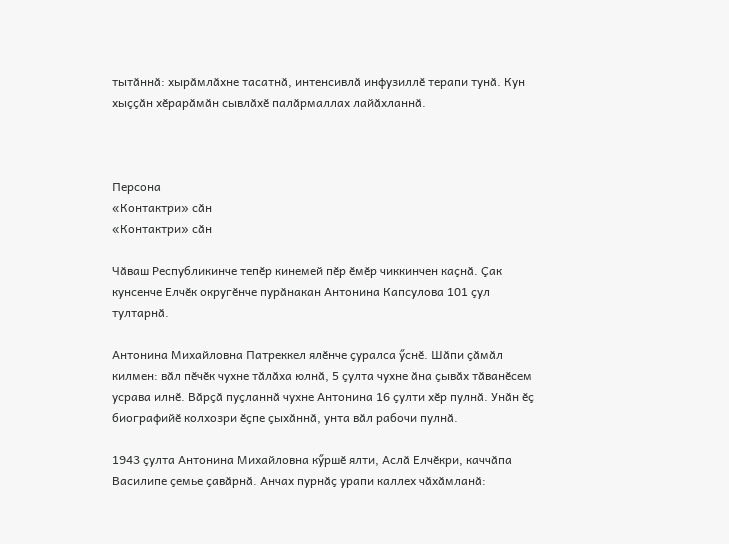тытӑннӑ: хырӑмлӑхне тасатнӑ, интенсивлӑ инфузиллӗ терапи тунӑ. Кун хыҫҫӑн хӗрарӑмӑн сывлӑхӗ палӑрмаллах лайӑхланнӑ.



Персона
«Контактри» сӑн
«Контактри» сӑн

Чӑваш Республикинче тепӗр кинемей пӗр ӗмӗр чиккинчен каҫнӑ. Ҫак кунсенче Елчӗк округӗнче пурӑнакан Антонина Капсулова 101 ҫул тултарнӑ.

Антонина Михайловна Патреккел ялӗнче ҫуралса ӳснӗ. Шӑпи ҫӑмӑл килмен: вӑл пӗчӗк чухне тӑлӑха юлнӑ, 5 ҫулта чухне ӑна ҫывӑх тӑванӗсем усрава илнӗ. Вӑрҫӑ пуҫланнӑ чухне Антонина 16 ҫулти хӗр пулнӑ. Унӑн ӗҫ биографийӗ колхозри ӗҫпе ҫыхӑннӑ, унта вӑл рабочи пулнӑ.

1943 ҫулта Антонина Михайловна кӳршӗ ялти, Аслӑ Елчӗкри, каччӑпа Василипе ҫемье ҫавӑрнӑ. Анчах пурнӑҫ урапи каллех чӑхӑмланӑ: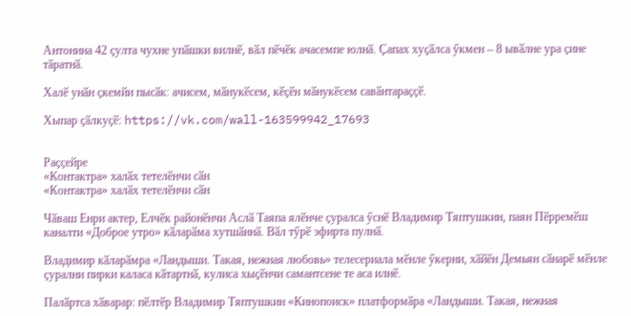Антонина 42 ҫулта чухне упӑшки вилнӗ, вӑл пӗчӗк ачасемпе юлнӑ. Ҫапах хуҫӑлса ӳкмен – 8 ывӑлне ура ҫине тӑратнӑ.

Халӗ унӑн ҫкемйи пысӑк: ачисем, мӑнукӗсем, кӗҫӗн мӑнукӗсем савӑнтараҫҫӗ.

Хыпар ҫӑлкуҫӗ: https://vk.com/wall-163599942_17693


Раҫҫейре
«Контактра» халӑх тетелӗнчи сӑн
«Контактра» халӑх тетелӗнчи сӑн

Чӑваш Енри актер, Елчӗк районӗнчи Аслӑ Таяпа ялӗнче ҫуралса ӳснӗ Владимир Тяптушкин, паян Пӗрремӗш каналти «Доброе утро» кӑларӑма хутшӑннӑ. Вӑл тӳрӗ эфирта пулнӑ.

Владимир кӑларӑмра «Ландыши. Такая, нежная любовь» телесериала мӗнле ӳкерни, хӑйӗн Демьян сӑнарӗ мӗнле ҫурални пирки каласа кӑтартнӑ, кулиса хыҫӗнчи самантсене те аса илнӗ.

Палӑртса хӑварар: пӗлтӗр Владимир Тяптушкин «Кинопоиск» платформӑра «Ландыши. Такая, нежная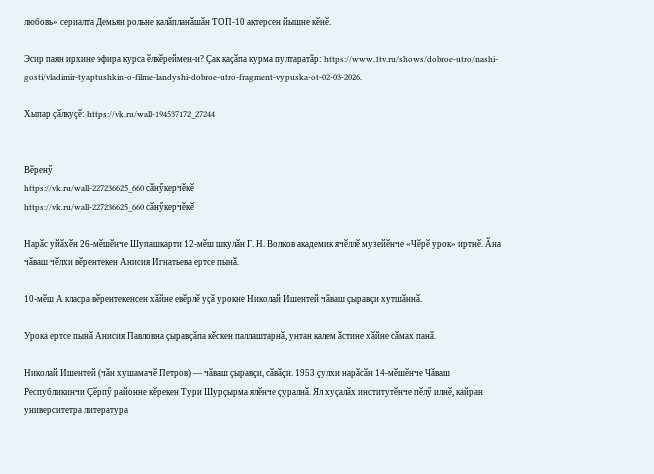любовь» сериалта Демьян рольне калӑпланӑшӑн ТОП-10 актерсен йышне кӗнӗ.

Эсир паян ирхине эфира курса ӗлкӗреймен-и? Ҫак каҫӑпа курма пултаратӑр: https://www.1tv.ru/shows/dobroe-utro/nashi-gosti/vladimir-tyaptushkin-o-filme-landyshi-dobroe-utro-fragment-vypuska-ot-02-03-2026.

Хыпар ҫӑлкуҫӗ: https://vk.ru/wall-194537172_27244


Вӗренӳ
https://vk.ru/wall-227236625_660 сӑнӳкерчӗкӗ
https://vk.ru/wall-227236625_660 сӑнӳкерчӗкӗ

Нарӑс уйӑхӗн 26-мӗшӗнче Шупашкарти 12-мӗш шкулӑн Г. Н. Волков академик ячӗллӗ музейӗнче «Чӗрӗ урок» иртнӗ. Ӑна чӑваш чӗлхи вӗрентекен Анисия Игнатьева ертсе пынӑ.

10-мӗш А класра вӗрентекенсен хӑйне евӗрлӗ уҫӑ урокне Николай Ишентей чӑваш ҫыравҫи хутшӑннӑ.

Урока ертсе пынӑ Анисия Павловна ҫыравҫӑпа кӗскен паллаштарнӑ, унтан калем ӑстине хӑйне сӑмах панӑ.

Николай Ишентей (чӑн хушамачӗ Петров) — чӑваш ҫыравҫи, сӑвӑҫи. 1953 ҫулхи нарӑсӑн 14-мӗшӗнче Чӑваш Республикинчи Ҫӗрпӳ районне кӗрекен Тури Шурҫырма ялӗнче ҫуралнӑ. Ял хуҫалӑх институтӗнче пӗлӳ илнӗ, кайран университетра литература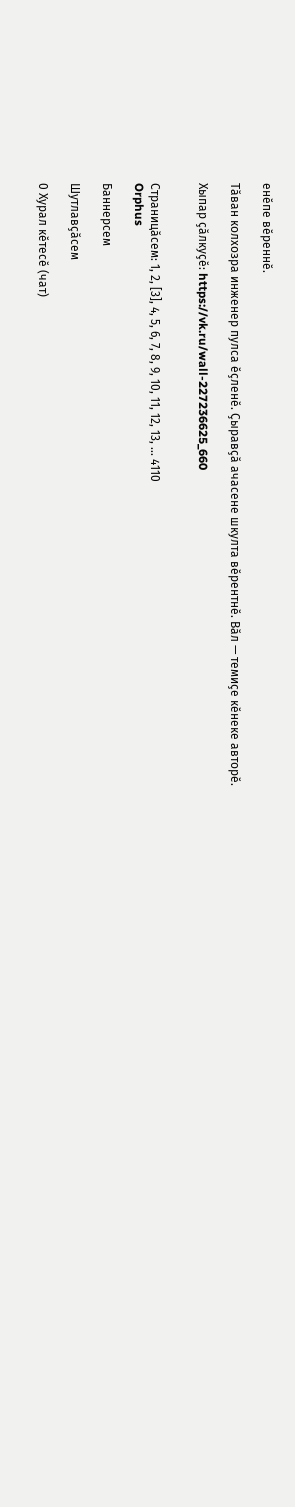енӗпе вӗреннӗ.

Тӑван колхозра инженер пулса ӗҫленӗ. Ҫыравҫӑ ачасене шкулта вӗрентнӗ. Вӑл — темиҫе кӗнеке авторӗ.

Хыпар ҫӑлкуҫӗ: https://vk.ru/wall-227236625_660


Страницӑсем: 1, 2, [3], 4, 5, 6, 7, 8, 9, 10, 11, 12, 13, ... 4110
Orphus

Баннерсем

Шутлавҫӑсем

0 Хурал кӗтесӗ (чат)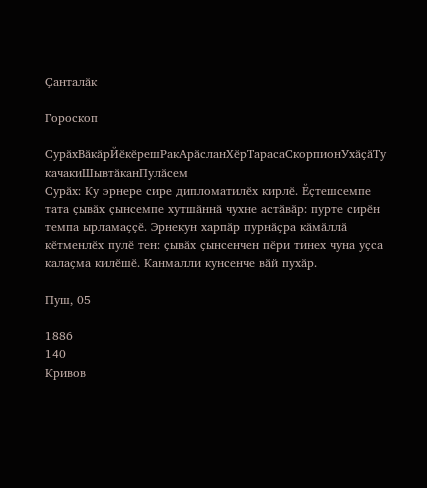Ҫанталӑк

Гороскоп

СурӑхВӑкӑрЙӗкӗрешРакАрӑсланХӗрТарасаСкорпионУхӑҫӑТу качакиШывтӑканПулӑсем
Сурӑх: Ку эрнере сире дипломатилӗх кирлӗ. Ӗҫтешсемпе тата ҫывӑх ҫынсемпе хутшӑннӑ чухне астӑвӑр: пурте сирӗн темпа ырламаҫҫӗ. Эрнекун харпӑр пурнӑҫра кӑмӑллӑ кӗтменлӗх пулӗ тен: ҫывӑх ҫынсенчен пӗри тинех чуна уҫса калаҫма килӗшӗ. Канмалли кунсенче вӑй пухӑр.

Пуш, 05

1886
140
Кривов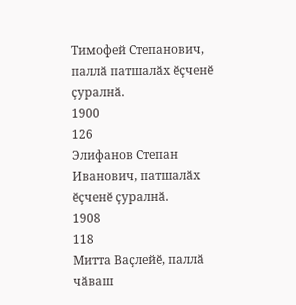Тимофей Степанович, паллӑ патшалӑх ӗҫченӗ ҫуралнӑ.
1900
126
Элифанов Степан Иванович, патшалӑх ӗҫченӗ ҫуралнӑ.
1908
118
Митта Ваҫлейӗ, паллӑ чӑваш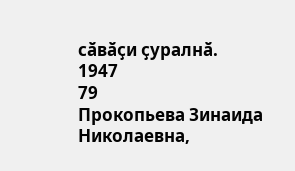сӑвӑҫи ҫуралнӑ.
1947
79
Прокопьева Зинаида Николаевна,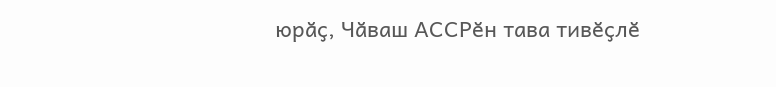юрӑҫ, Чӑваш АССРӗн тава тивӗҫлӗ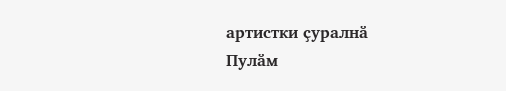артистки ҫуралнӑ
Пулӑм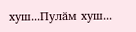хуш...Пулӑм хуш...